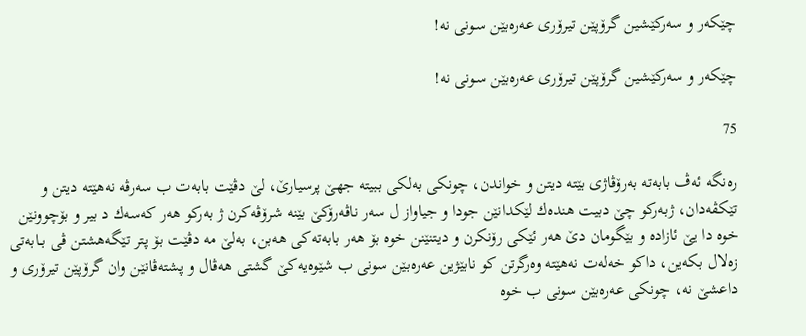چێكه‌ر و سه‌ركێشین گرۆپێن تیرۆرى عه‌ره‌بێن سـونى نه‌!

چێكه‌ر و سه‌ركێشین گرۆپێن تیرۆرى عه‌ره‌بێن سـونى نه‌!

75

ره‌نگه‌ ئه‌ڤ بابه‌ته‌ به‌رۆڤاژى بێته‌ دیتن و خواندن، چونكی به‌لكى ببیته‌ جهێ پرسیارێ، لێ دڤێت بابه‌ت ب سه‌رڤه‌ نه‌هێته‌ دیتن و تێكڤه‌دان، ژبه‌ركو چێ دبیت هنده‌ك لێكدانێن جودا و جیاواز ل سه‌ر ناڤه‌رۆكێ بێنه‌ شرۆڤه‌كرن ژ به‌ركو هه‌ر كه‌سه‌ك د بیر و بۆچوونێن خوه‌ دا یێ ئازاده‌ و بێگومان دێ هه‌ر ئێكى رۆنكرن و دیتنێنن خوه‌ بۆ هه‌ر بابه‌ته‌كى هه‌بن، به‌لێ مه‌ دڤێت بۆ پتر تێگه‌هشتن ڤى بــابه‌تى زه‌لال بكه‌ین، داكو خه‌له‌ت نه‌هێته‌ وه‌رگرتن كو نابێژین عه‌ره‌بێن سونى ب شێوه‌یه‌كێ گشتى هه‌ڤال و پشته‌ڤانێن وان گرۆپێن تیرۆرى و داعشێ نه‌، چونكی عه‌ره‌بێن سونى ب خوه‌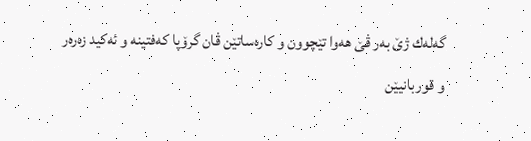گه‌له‌ك ژێ به‌ر ڤێ هه‌وا تێچوون و كاره‌ساتێن ڤان گرۆپا كه‌فتینه‌ و ئه‌كید زه‌ره‌ر و قوربانیێن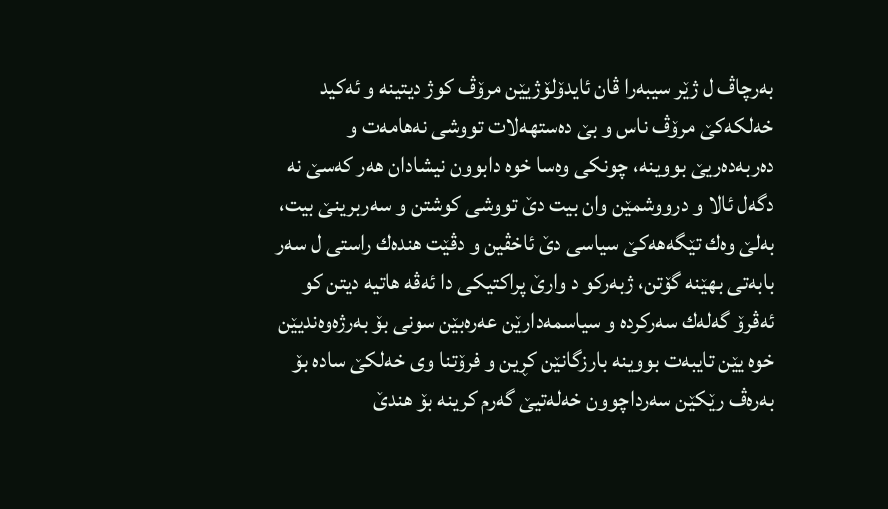به‌رچاڤ ل ژێر سیبه‌را ڤان ئایدۆلۆژیێن مرۆڤ كوژ دیتینه‌ و ئه‌كید خه‌لكه‌كێ مرۆڤ ناس و بێ ده‌ستهه‌لات تووشى نه‌هامه‌ت و ده‌ربه‌ده‌ریێ بووینه‌، چونكی وه‌سا خوه‌ دابوون نیشادان هه‌ر كه‌سێ نه‌ دگه‌ل ئالا و درووشمێن وان بیت دێ تووشى كوشتن و سه‌ربرینێ بیت، به‌لێ وه‌ك تێگه‌هه‌كێ سیاسى دێ ئاخڤین و دڤێت هنده‌ك راستى ل سه‌ر بابه‌تى بهێنه‌ گۆتن، ژبه‌ركو د وارێ پراكتیكى دا ئه‌ڤه‌ هاتیه‌ دیتن كو ئه‌ڤرۆ گه‌له‌ك سه‌ركرده‌ و سیاسمه‌دارێن عه‌ره‌بێن سونى بۆ به‌رژه‌وه‌ندیێن خوه‌ یێن تایبه‌ت بووینه‌ بارزگانێن كڕین و فرۆتنا وى خه‌لكێ ساده‌ بۆ به‌ره‌ڤ رێكێن سه‌رداچوون خه‌له‌تیێ گه‌رم كرینه‌ بۆ هندێ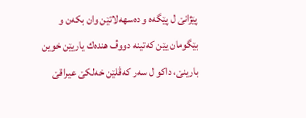پێژانێ ل پێگه‌ه و ده‌سهه‌لاتێن وان بكه‌ن و بێگومان یێن كه‌تینه‌ دووڤ هنده‌ك یاریێن خوین بارینێ، داكو ل سه‌ر كه‌ڤلێن خه‌لكێ عیراقێ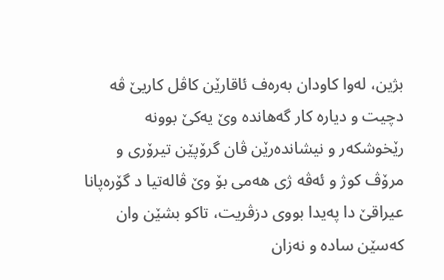بژین، له‌وا كاودان به‌ره‌ف ئاقارێن كاڤل كاریێ ڤه‌ دچیت و دیاره‌ كار گه‌هانده‌ وێ یه‌كێ بوونه‌ رێخوشكه‌ر و نیشانده‌رێن ڤان گرۆپێن تیرۆرى و مرۆڤ كوژ و ئه‌ڤه‌ ژى هه‌مى بۆ وێ ڤاله‌تیا د گۆره‌پانا عیراقێ دا په‌یدا بووی دزڤریت، تاكو بشێن وان كه‌سێن ساده‌ و نه‌زان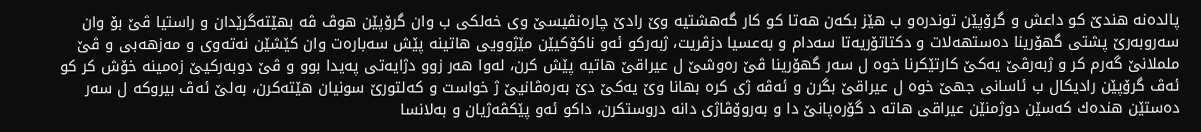پالده‌نه‌ هندێ كو داعش و گرۆپێن توندره‌و ب هێز بكه‌ن هه‌تا كو كار گه‌هشتیه‌ وێ رادێ چاره‌نڤیسێ وى خه‌لكى ب وان گرۆپێن هوڤ ڤه‌ بهێته‌گرێدان و راستیا ڤێ بۆ وان سه‌روبه‌رێ پشتى گهۆرینا ده‌ستهه‌لات و دكتاتۆریه‌تا سه‌دام و به‌عسیا دزڤریت، ژبه‌ركو ئه‌و ناكۆكیێن مێژوویى هاتینه‌ پێش سه‌باره‌ت وان كێشێن نه‌ته‌وى و مه‌زهه‌بى و ڤێ ململانێ گه‌رم كر و ژبه‌رڤێ یه‌كێ كارتێكرنا خوه‌ ل سه‌ر گهۆرینا ڤێ ره‌وشێ ل عیراقێ هاتیه‌ پێش كرن، له‌وا هه‌ر زوو دژایه‌تى په‌یدا بوو و ڤێ دوبه‌ركیێ زه‌مینه‌ خۆش كر كو ئه‌ڤ گرۆپێن رادیكال ب ئاسانى جهێ خوه‌ ل عیراقێ بگرن و ئه‌ڤه‌ ژى كره‌ بهانا وێ یه‌كێ دێ به‌ره‌ڤانیێ ژ خواست و كه‌لتورێ سونیان هێته‌كرن، به‌لێ ئه‌ڤ بیروكه‌ ل سه‌ر ده‌ستێن هنده‌ك كه‌سێن دوژمنێن عیراقى هاته‌ د گۆره‌پانێ دا و به‌روۆڤاژى دانه‌ دروستكرن، داكو ئه‌و پێكڤه‌ژیان و به‌لانسا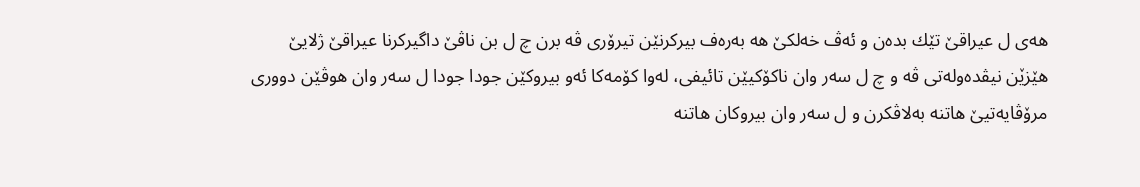هه‌ى ل عیراقێ تێك بده‌ن و ئه‌ڤ خه‌لكێ هه‌ به‌ره‌ف بیركرنێن تیرۆرى ڤه‌ برن چ ل بن ناڤێ داگیركرنا عیراقێ ژلایێ هێزێن نیڤده‌وله‌تى ڤه‌ و چ ل سه‌ر وان ناكۆكیێن تائیفى، له‌وا كۆمه‌كا ئه‌و بیروكێن جودا جودا ل سه‌ر وان هوڤێن دوورى مرۆڤایه‌تیێ هاتنه‌ به‌لاڤكرن و ل سه‌ر وان بیروكان هاتنه‌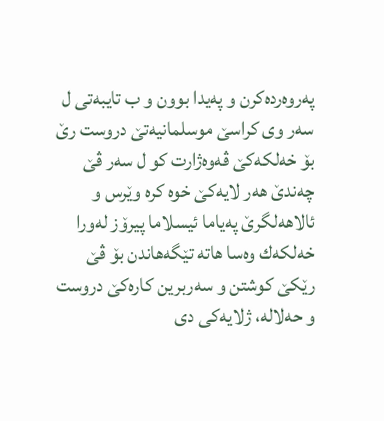په‌روه‌رده‌كرن و په‌یدا بوون و ب تایبه‌تى ل سه‌ر وى كراسێ موسلمانیه‌تێ دروست رێ بۆ خه‌لكه‌كێ ڤه‌وه‌ژارت كو ل سه‌ر ڤێ چه‌ندێ هه‌ر لایه‌كێ خوه‌ كره‌ وێرس و ئالاهه‌لگرێ په‌یاما ئیسلاما پیرۆز له‌ورا خه‌لكه‌ك وه‌سا هاته‌ تێگه‌هاندن بۆ ڤێ رێكێ كوشتن و سه‌ربرین كاره‌كێ دروست و حه‌لاله‌، ژلایه‌كى دی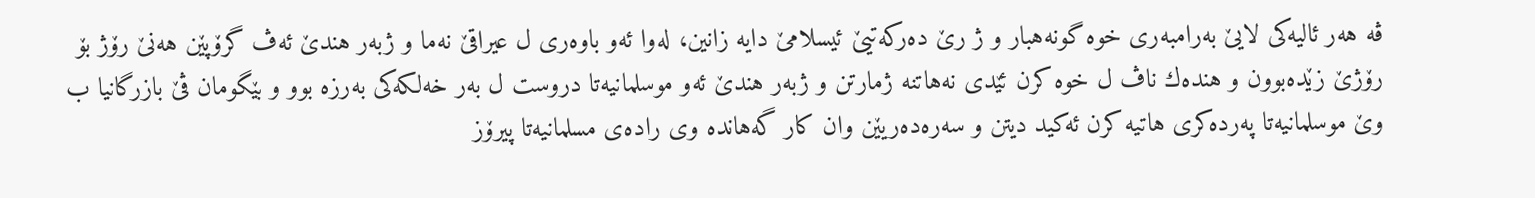ڤه‌ هه‌ر ئالیه‌كى لایێ به‌رامبه‌رى خوه‌ گونه‌هبار و ژ رێ ده‌ركه‌تیێ ئیسلامێ دایه‌ زانین، له‌وا ئه‌و باوه‌رى ل عیراقێ نه‌ما و ژبه‌ر هندێ ئه‌ڤ گرۆپێن هه‌نێ رۆژ بۆ رۆژێ زێده‌بوون و هنده‌ك ناڤ ل خوه‌ كرن ئێدى نه‌هاتنه‌ ژمارتن و ژبه‌ر هندێ ئه‌و موسلمانیه‌تا دروست ل به‌ر خه‌لكه‌كى به‌رزه‌ بوو و بێگومان ڤێ بازرگانیا ب وێ موسلمانیه‌تا په‌رده‌كرى هاتیه‌ كرن ئه‌كید دیتن و سه‌ره‌ده‌ریێن وان كار گه‌هانده‌ وى راده‌ى مسلمانیه‌تا پیرۆز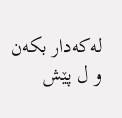له‌كه‌دار بكه‌ن و ل پێش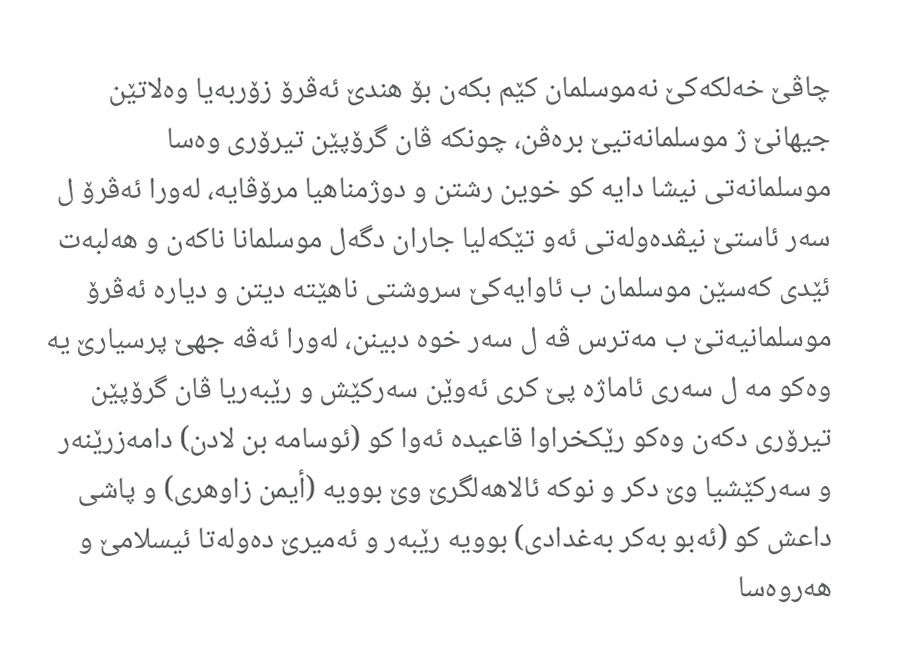چاڤێ خه‌لكه‌كێ نه‌موسلمان كێم بكه‌ن بۆ هندێ ئه‌ڤرۆ زۆربه‌یا وه‌لاتێن جیهانێ ژ موسلمانه‌تیێ بره‌ڤن، چونكه‌ ڤان گرۆپێن تیرۆرى وه‌سا موسلمانه‌تى نیشا دایه‌ كو خوین رشتن و دوژمناهیا مرۆڤایه‌، له‌ورا ئه‌ڤرۆ ل سه‌ر ئاستێ نیڤده‌وله‌تى ئه‌و تێكه‌لیا جاران دگه‌ل موسلمانا ناكه‌ن و هه‌لبه‌ت ئێدى كه‌سێن موسلمان ب ئاوایه‌كێ سروشتى ناهێته‌ دیتن و دیاره‌ ئه‌ڤرۆ موسلمانیه‌تێ ب مه‌ترس ڤه‌ ل سه‌ر خوه‌ دبینن، له‌ورا ئه‌ڤه‌ جهێ پرسیارێ یه‌ وه‌كو مه‌ ل سه‌رى ئاماژه‌ پێ كرى ئه‌وێن سه‌ركێش و رێبه‌ریا ڤان گرۆپێن تیرۆرى دكه‌ن وه‌كو رێكخراوا قاعیده‌ ئه‌وا كو (ئوسامه‌ بن لادن) دامه‌زرێنه‌ر و سه‌ركێشیا وێ دكر و نوكه‌ ئالاهه‌لگرێ وێ بوویه‌ (أیمن زاوهرى) و پاشى داعش كو (ئه‌بو به‌كر به‌غدادى) بوویه‌ رێبه‌ر و ئه‌میرێ ده‌وله‌تا ئیسلامێ و هه‌روه‌سا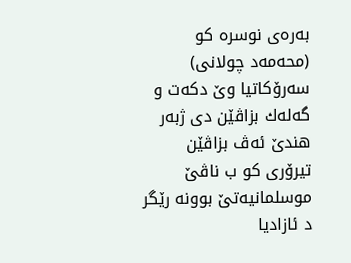به‌ره‌ى نوسره‌ كو (محه‌مه‌د چولانى) سه‌رۆكاتیا وێ دكه‌ت و گه‌له‌ك بزاڤێن دى ژبه‌ر هندێ ئه‌ڤ بزاڤێن تیرۆرى كو ب ناڤێ موسلمانیه‌تێ بوونه‌ رێگر د ئازادیا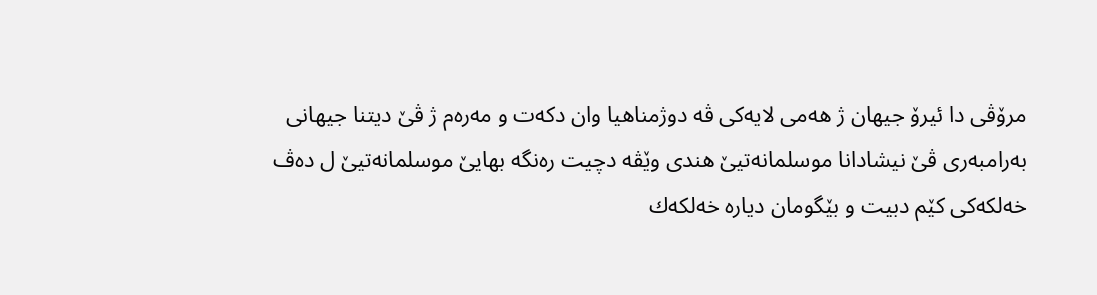مرۆڤى دا ئیرۆ جیهان ژ هه‌مى لایه‌كى ڤه‌ دوژمناهیا وان دكه‌ت و مه‌ره‌م ژ ڤێ دیتنا جیهانى به‌رامبه‌رى ڤێ نیشادانا موسلمانه‌تیێ هندى وێڤه‌ دچیت ره‌نگه‌ بهایێ موسلمانه‌تیێ ل ده‌ڤ خه‌لكه‌كى كێم دبیت و بێگومان دیاره‌ خه‌لكه‌ك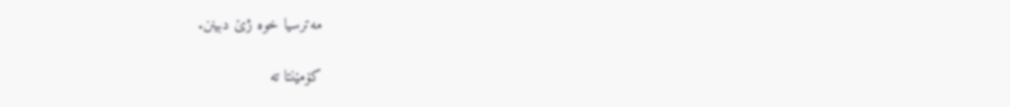مه‌ترسیا خوه‌ ژێ دبینن.

کۆمێنتا تە